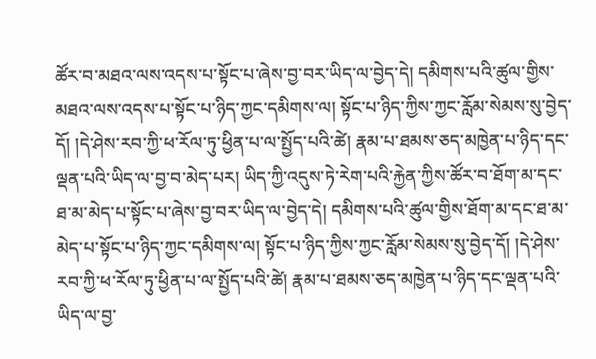ཚོར་བ་མཐའ་ལས་འདས་པ་སྟོང་པ་ཞེས་བྱ་བར་ཡིད་ལ་བྱེད་དེ། དམིགས་པའི་ཚུལ་གྱིས་མཐའ་ལས་འདས་པ་སྟོང་པ་ཉིད་ཀྱང་དམིགས་ལ། སྟོང་པ་ཉིད་ཀྱིས་ཀྱང་རློམ་སེམས་སུ་བྱེད་དོ། །དེ་ཤེས་རབ་ཀྱི་ཕ་རོལ་ཏུ་ཕྱིན་པ་ལ་སྤྱོད་པའི་ཚེ། རྣམ་པ་ཐམས་ཅད་མཁྱེན་པ་ཉིད་དང་ལྡན་པའི་ཡིད་ལ་བྱ་བ་མེད་པར། ཡིད་ཀྱི་འདུས་ཏེ་རེག་པའི་རྐྱེན་ཀྱིས་ཚོར་བ་ཐོག་མ་དང་ཐ་མ་མེད་པ་སྟོང་པ་ཞེས་བྱ་བར་ཡིད་ལ་བྱེད་དེ། དམིགས་པའི་ཚུལ་གྱིས་ཐོག་མ་དང་ཐ་མ་མེད་པ་སྟོང་པ་ཉིད་ཀྱང་དམིགས་ལ། སྟོང་པ་ཉིད་ཀྱིས་ཀྱང་རློམ་སེམས་སུ་བྱེད་དོ། །དེ་ཤེས་རབ་ཀྱི་ཕ་རོལ་ཏུ་ཕྱིན་པ་ལ་སྤྱོད་པའི་ཚེ། རྣམ་པ་ཐམས་ཅད་མཁྱེན་པ་ཉིད་དང་ལྡན་པའི་ཡིད་ལ་བྱ་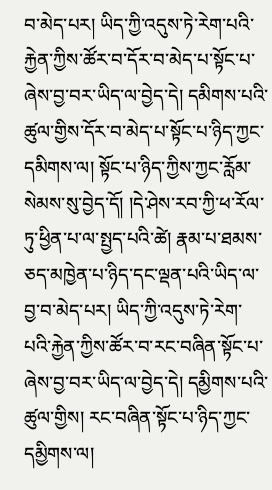བ་མེད་པར། ཡིད་ཀྱི་འདུས་ཏེ་རེག་པའི་རྐྱེན་ཀྱིས་ཚོར་བ་དོར་བ་མེད་པ་སྟོང་པ་ཞེས་བྱ་བར་ཡིད་ལ་བྱེད་དེ། དམིགས་པའི་ཚུལ་གྱིས་དོར་བ་མེད་པ་སྟོང་པ་ཉིད་ཀྱང་དམིགས་ལ། སྟོང་པ་ཉིད་ཀྱིས་ཀྱང་རློམ་སེམས་སུ་བྱེད་དོ། །དེ་ཤེས་རབ་ཀྱི་ཕ་རོལ་ཏུ་ཕྱིན་པ་ལ་སྤྱད་པའི་ཚེ། རྣམ་པ་ཐམས་ཅད་མཁྱེན་པ་ཉིད་དང་ལྡན་པའི་ཡིད་ལ་བྱ་བ་མེད་པར། ཡིད་ཀྱི་འདུས་ཏེ་རེག་པའི་རྐྱེན་ཀྱིས་ཚོར་བ་རང་བཞིན་སྟོང་པ་ཞེས་བྱ་བར་ཡིད་ལ་བྱེད་དེ། དམྱིགས་པའི་ཚུལ་གྱིས། རང་བཞིན་སྟོང་པ་ཉིད་ཀྱང་དམྱིགས་ལ།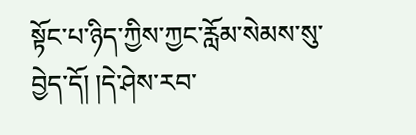སྟོང་པ་ཉིད་ཀྱིས་ཀྱང་རློམ་སེམས་སུ་བྱེད་དོ། །དེ་ཤེས་རབ་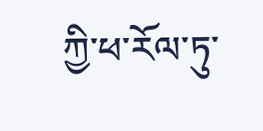ཀྱི་ཕ་རོལ་ཏུ་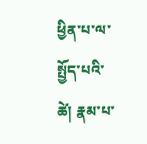ཕྱིན་པ་ལ་སྤྱོད་པའི་ཚེ། རྣམ་པ་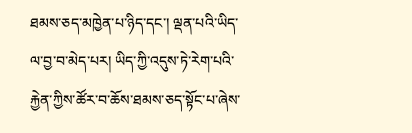ཐམས་ཅད་མཁྱེན་པ་ཉིད་དང་། ལྡན་པའི་ཡིད་ལ་བྱ་བ་མེད་པར། ཡིད་ཀྱི་འདུས་ཏེ་རེག་པའི་རྐྱེན་ཀྱིས་ཚོར་བ་ཆོས་ཐམས་ཅད་སྟོང་པ་ཞེས་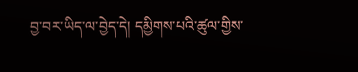བྱ་བར་ཡིད་ལ་བྱེད་དེ། དམྱིགས་པའི་ཚུལ་གྱིས་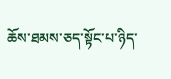ཆོས་ཐམས་ཅད་སྟོང་པ་ཉིད་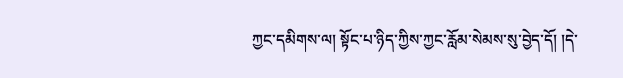ཀྱང་དམིགས་ལ། སྟོང་པ་ཉིད་ཀྱིས་ཀྱང་རློམ་སེམས་སུ་བྱེད་དོ། །དེ་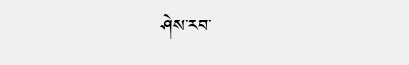ཤེས་རབ་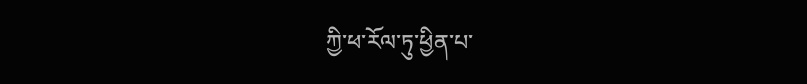ཀྱི་ཕ་རོལ་ཏུ་ཕྱིན་པ་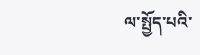ལ་སྤྱོད་པའི་